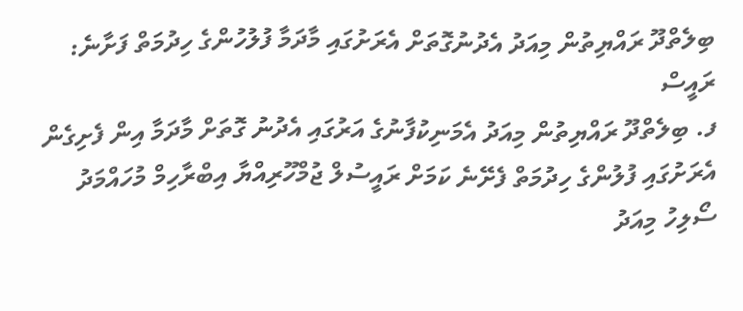ބިލެތްދޫ ރައްޔިތުން މިއަދު އެދުނުގޮތަށް އެރަށުގައި މާދަމާ ފުލުހުންގެ ހިދުމަތް ފަށާނެ: ރައީސް
ފ. ބިލެތްދޫ ރައްޔިތުން މިއަދު އެމަނިކުފާނުގެ އަރުގައި އެދުނު ގޮތަށް މާދަމާ އިން ފެށިގެން އެރަށުގައި ފުލުންގެ ހިދުމަތް ފެށޭނެ ކަމަށް ރައީސުލް ޖުމްހޫރިއްޔާ އިބްރާހިމް މުހައްމަދު ސޯލިހު މިއަދު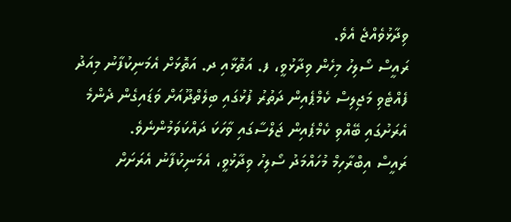ވިދާޅުވެއްޖެ އެވެ.
ރައީސް ސޯލިހު މިހެން ވިދާޅުވީ، ފ. އަތޮޅާއި ދ. އަތޮޅަށް އެމަނިކުފާނު މިއަދު ފެއްޓެވި މަޖިލިސް ކެމްޕެއިން ދަތުރު ފުޅުގައި ބިލެތްދޫއަށް ވަޑައިގެން ދެންމެ އެރަށުގައި ބޭއްވި ކެމްޕެއިން ޖަލްސާގައި ވާހަކަ ދައްކަވަމުންނެވެ.
ރައީސް އިބްރާހިމް މުހައްމަދު ސޯލިހު ވިދާޅުވީ، އެމަނިކުފާނު އެރަށަށް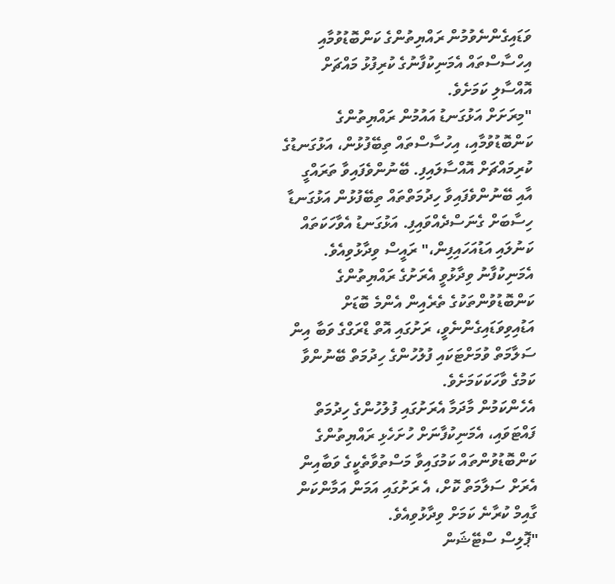ވަޑައިގެންނެވުމުން ރައްޔިތުންގެ ކަންބޮޑުވުމާއި އިހްސާސްތައް އެމަނިކުފާނުގެ ކުރިފުޅު މައްޗަށް އޮއްސާލި ކަމަށެވެ.
"މިރަށަށް އަޅުގަނޑު އައުމުން ރައްޔިތުންގެ ކަންބޮޑުވުމާއި، އިހުސާސްތައް ތިބޭފުޅުން، އަޅުގަނޑުގެ ކުރިމައްޗަށް އޮއްސާލައިފި. ބޭނުންވެފައިވާ ތަރައްގީ އާއި ބޭނުންވެފައިވާ ހިދުމަތްތައް ތިބޭފުޅުން އަޅުގަނޑާ ހިސާބަށް ގެނަސްދެއްވައިފި. އަޅުގަނޑު އެވާހަކަތައް ކަނުލައި އަޑުއަހައިފިން،" ރައީސް ވިދާޅުވިއެވެ.
އެމަނިކުފާނު ވިދާޅުވީ އެރަށުގެ ރައްޔިތުންގެ ކަންބޮޑުވުންތަކުގެ ތެރެއިން އެންމެ ބޮޑަށް އަޑުއިވިވަޑައިގެންނެވީ، ރަށުގައި އޮތް ޑްރަގްގެ ވަބާ އިން ސަލާމަތް ވުމަށްޓަކައި ފުލުހުންގެ ހިދުމަތް ބޭނުންވާ ކަމުގެ ވާހަކަކަމަށެވެ.
އެހެންކަމުން މާދަމާ އެރަށުގައި ފުލުހުންގެ ހިދުމަތް ފައްޓަވައި، އެމަނިކުފާނަށް ހުށަހެޅި ރައްޔިތުންގެ ކަންބޮޑުވުންތައް ކަމުގައިވާ މަސްތުވާތެކީގެ ވަބާއިން އެރަށް ސަލާމަތް ކޮށް، އެ ރަށުގައި އަމަން އަމާންކަން ގާއިމް ކުރާނެ ކަމަށް ވިދާޅުވިއެވެ.
"ޕޮލިސް ސްޓޭޝަން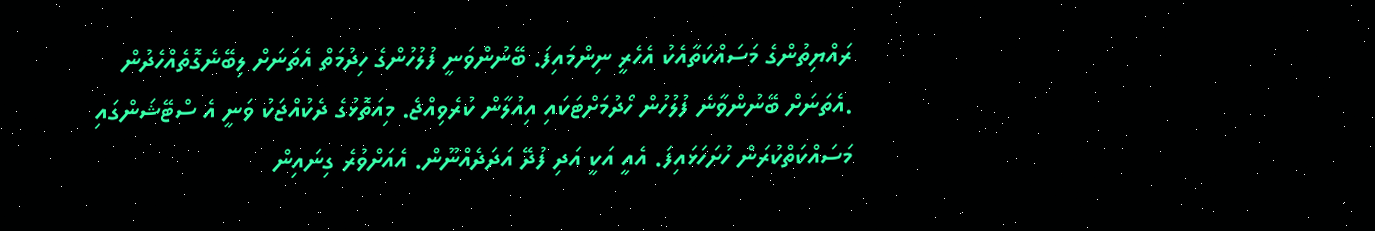ރައްޔިތުންގެ މަސައްކަތާއެކު އެހެރީ ނިންމައިފަ. ބޭނުންވަނީ ފުލުހުންގެ ހިދުމަތް އެތަނަށް ލިބޭނެގޮތެއްހެދުން .އެތަނަށް ބޭނުންވާނެ ފުލުހުން ހޯދުމަށްޓަކައި އިއުލާން ކުރެވިއްޖެ. މިއަތޮޅުގެ ދެކުއްޖަކު ވަނީ އެ ސްޓޭޝަންގައި މަސައްކަތްކުރަން ހުށަހަޅައިފަ. އެއީ އަކީ އަދި ފުދޭ އަދަދެއްނޫން. އެއަށްވުރެ ގިނައިން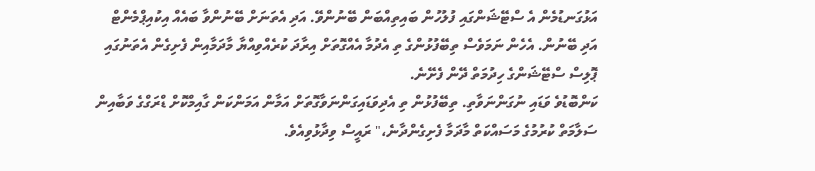އަޅުގަނޑުމެން އެ ސްޓޭޝަންގައި ފުލުހުން ބައިތިއްބަން ބޭނުންވޭ. އަދި އެތަނަށް ބޭނުންވާ ބައެއް އިކުއިޕްމެންޓް އަދި ބޭނުން. އެހެން ނަމަވެސް ތިބޭފުޅުންގެ ތި އެދުމާ އެއްގޮތަށް އިރާދަ ކުރެއްވިއްޔާ މާދަމާއިން ފެށިގެން އެތަނުގައި ޕޮލިސް ސްޓޭޝަންގެ ހިދުމަތް ދޭން ފެށޭނެ.
ކަންބޮޑުވެ ވަޑައި ނުގަންނަވާތި. ތިބޭފުޅުން ތި އެދިވަޑައިގަންނަވާގޮތަށް އަމާން އަމަންކަން ގާއިމްކޮށް ޑްރަގްގެ ވަބާއިން ސަލާމަތް ކުރުމުގެ މަސައްކަތް މާދަމާ ފެށިގެންދާނެ،" ރައީސް ވިދާޅުވިއެވެ.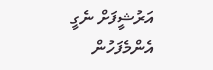އަރުޝީފަށް ނެގީ
އެންމެފަހުން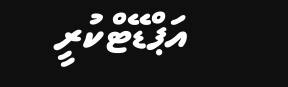އަޕްޑޭޓްކުރީ